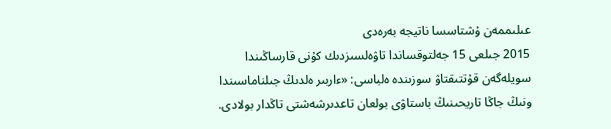عىلىممەن ۇشتاسسا ناتيجە بەرەدى
2015 جىلعى 15 جەلتوقساندا تاۋەلسىزدىك كۇنى قارساڭىندا سويلەگەن قۇتتىقتاۋ سوزىندە ەلباسى: «ءاربىر ەلدىڭ جىلناماسىندا ونىڭ جاڭا تاريحىنىڭ باستاۋى بولعان تاعدىرشەشتى تاڭدار بولادى.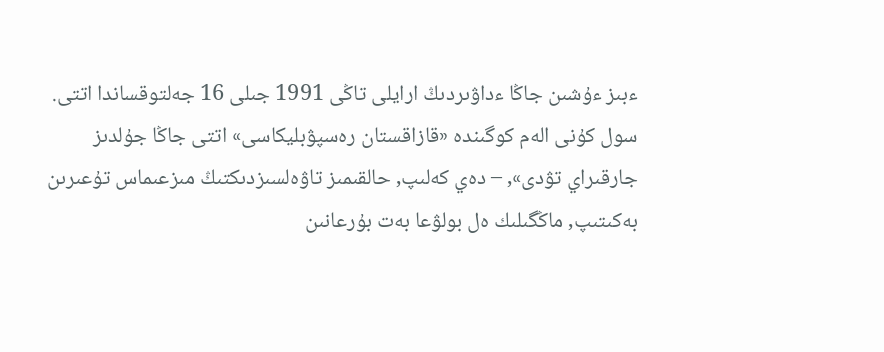ءبىز ءۇشىن جاڭا ءداۋىردىڭ ارايلى تاڭى 1991 جىلى 16 جەلتوقساندا اتتى. سول كۇنى الەم كوگىندە «قازاقستان رەسپۋبليكاسى» اتتى جاڭا جۇلدىز جارقىراي تۋدى», – دەي كەلىپ, حالقىمىز تاۋەلسىزدىكتىڭ مىزعىماس تۇعىرىن بەكىتىپ, ماڭگىلىك ەل بولۋعا بەت بۇرعانىن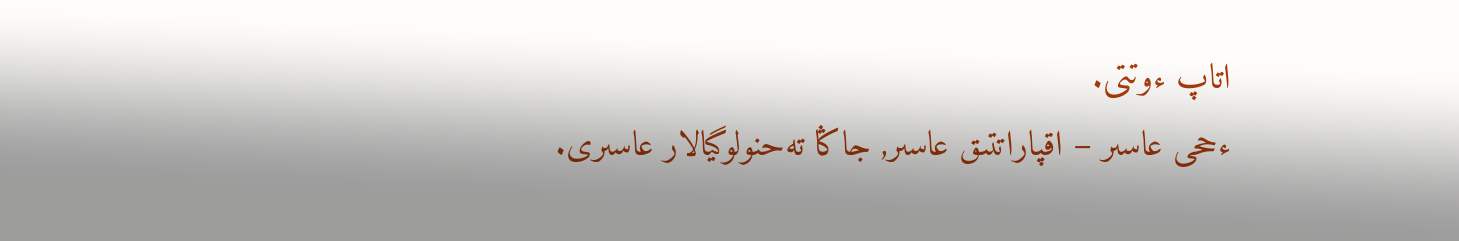اتاپ ءوتتى.
ءححى عاسىر – اقپاراتتىق عاسىر, جاڭا تەحنولوگيالار عاسىرى.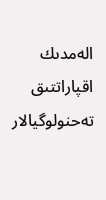الەمدىك اقپاراتتىق تەحنولوگيالار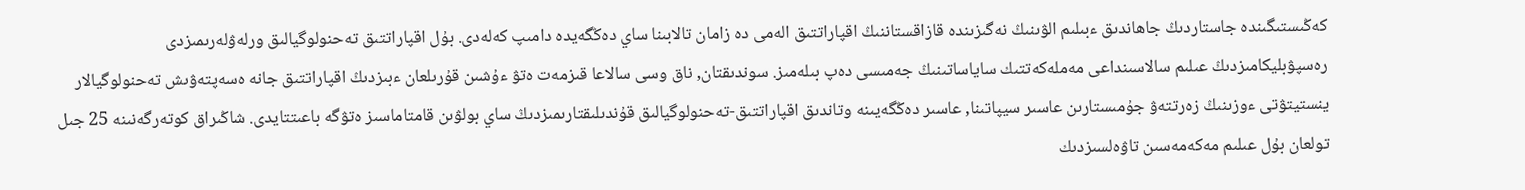كەڭىستىگىندە جاستاردىڭ جاھاندىق ءبىلىم الۋىنىڭ نەگىزىندە قازاقستاننىڭ اقپاراتتىق الەمى دە زامان تالابىنا ساي دەڭگەيدە دامىپ كەلەدى. بۇل اقپاراتتىق تەحنولوگيالىق ورلەۋلەرىمىزدى رەسپۋبليكامىزدىڭ عىلىم سالاسىنداعى مەملەكەتتىك ساياساتىنىڭ جەمىسى دەپ بىلەمىز. سوندىقتان, ناق وسى سالاعا قىزمەت ەتۋ ءۇشىن قۇرىلعان ءبىزدىڭ اقپاراتتىق جانە ەسەپتەۋىش تەحنولوگيالار ينستيتۋتى ءوزىنىڭ زەرتتەۋ جۇمىستارىن عاسىر سيپاتىنا, عاسىر دەڭگەيىنە وتاندىق اقپاراتتىق-تەحنولوگيالىق قۇندىلىقتارىمىزدىڭ ساي بولۋىن قامتاماسىز ەتۋگە باعىتتايدى. شاڭىراق كوتەرگەنىنە 25 جىل تولعان بۇل عىلىم مەكەمەسىن تاۋەلسىزدىك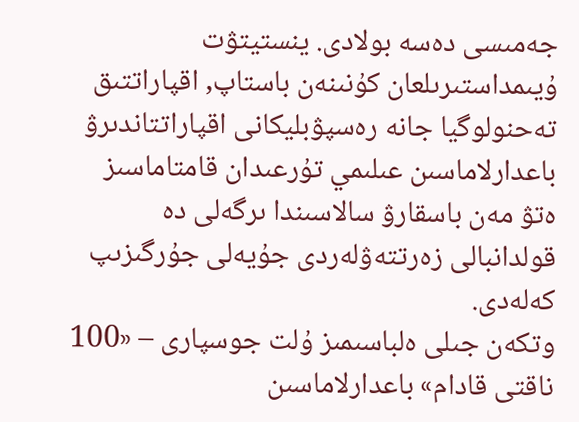جەمىسى دەسە بولادى. ينستيتۋت ۇيىمداستىرىلعان كۇنىنەن باستاپ, اقپاراتتىق تەحنولوگيا جانە رەسپۋبليكانى اقپاراتتاندىرۋ باعدارلاماسىن عىلىمي تۇرعىدان قامتاماسىز ەتۋ مەن باسقارۋ سالاسىندا ىرگەلى دە قولدانبالى زەرتتەۋلەردى جۇيەلى جۇرگىزىپ كەلەدى.
وتكەن جىلى ەلباسىمىز ۇلت جوسپارى – «100 ناقتى قادام» باعدارلاماسىن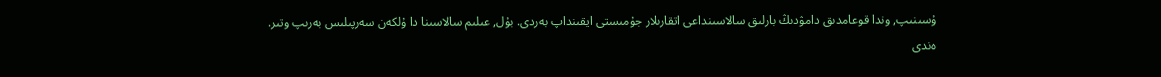ۇسىنىپ, وندا قوعامدىق دامۋدىڭ بارلىق سالاسىنداعى اتقارىلار جۇمىستى ايقىنداپ بەردى. بۇل, عىلىم سالاسىنا دا ۇلكەن سەرپىلىس بەرىپ وتىر.
ەندى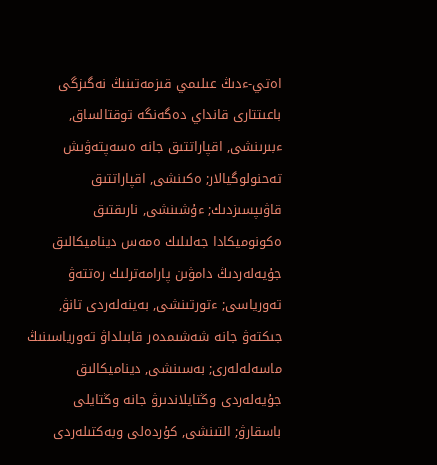اەتي-ءدىڭ عىلىمي قىزمەتىنىڭ نەگىزگى باعىتتارى قانداي دەگەنگە توقتالساق, ءبىرىنشى, اقپاراتتىق جانە ەسەپتەۋىش تەحنولوگيالار; ەكىنشى, اقپاراتتىق قاۋىپسىزدىك; ءۇشىنشى, نارىقتىق ەكونوميكادا جەلىلىك ەمەس ديناميكالىق جۇيەلەردىڭ دامۋىن پارامەترلىك رەتتەۋ تەورياسى; ءتورتىنشى, بەينەلەردى تانۋ, جىكتەۋ جانە شەشىمدەر قابىلداۋ تەورياسىنىڭ ماسەلەلەرى; بەسىنشى, ديناميكالىق جۇيەلەردى وڭتايلاندىرۋ جانە وڭتايلى باسقارۋ; التىنشى, كۇردەلى وبەكتىلەردى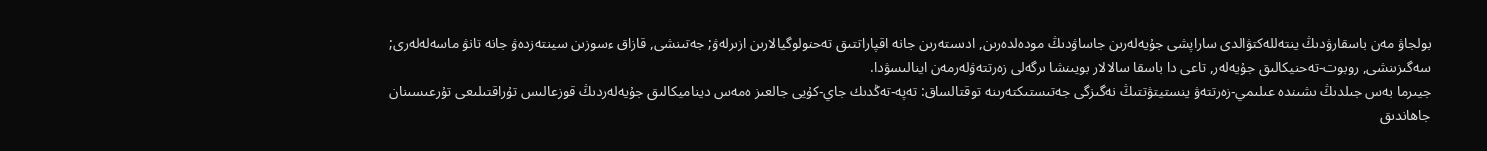بولجاۋ مەن باسقارۋدىڭ ينتەللەكتۋالدى ساراپشى جۇيەلەرىن جاساۋدىڭ مودەلدەرىن, ادىستەرىن جانە اقپاراتتىق تەحنولوگيالارىن ازىرلەۋ; جەتىنشى, قازاق ءسوزىن سينتەزدەۋ جانە تانۋ ماسەلەلەرى; سەگىزىنشى, روبوت-تەحنيكالىق جۇيەلەر, تاعى دا باسقا سالالار بويىنشا ىرگەلى زەرتتەۋلەرمەن اينالىسۋدا.
جيىرما بەس جىلدىڭ ىشىندە عىلىمي-زەرتتەۋ ينستيتۋتتىڭ نەگىزگى جەتىستىكتەرىنە توقتالساق: تەپە-تەڭدىك جاي-كۇيى جالعىز ەمەس ديناميكالىق جۇيەلەردىڭ قوزعالىس تۇراقتىلىعى تۇرعىسىنان جاھاندىق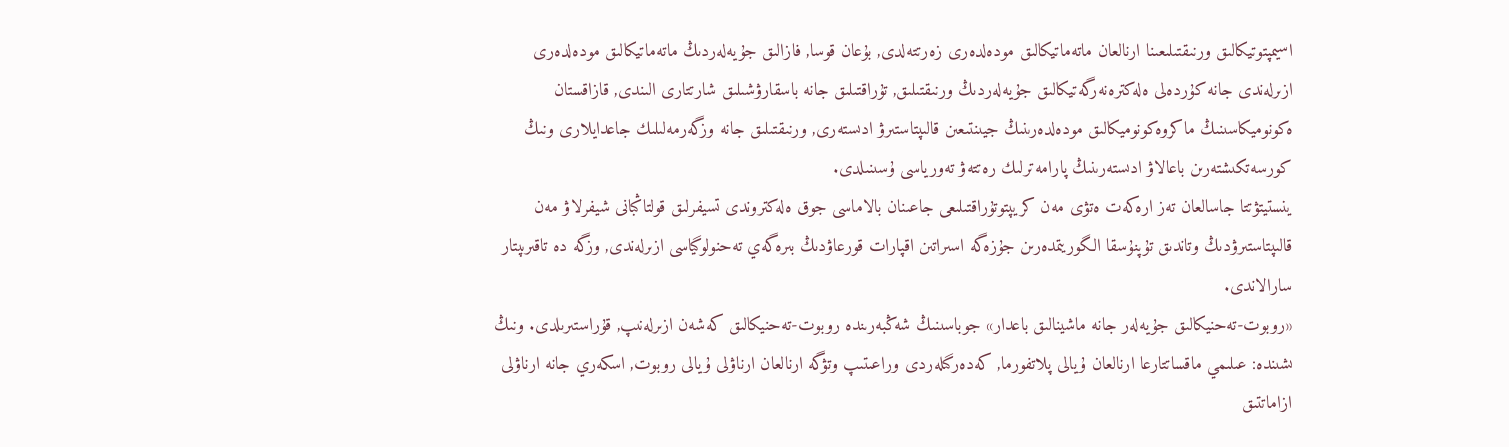اسيمپتوتيكالىق ورنىقتىلىعىنا ارنالعان ماتەماتيكالىق مودەلدەرى زەرتتەلدى, بۇعان قوسا, فازالىق جۇيەلەردىڭ ماتەماتيكالىق مودەلدەرى ازىرلەندى جانە كۇردەلى ەلەكترەنەرگەتيكالىق جۇيەلەردىڭ ورنىقتىلىق, تۇراقتىلىق جانە باسقارۋشىلىق شارتتارى الىندى, قازاقستان ەكونوميكاسىنىڭ ماكروەكونوميكالىق مودەلدەرىنىڭ جيىنتىعىن قالىپتاستىرۋ ادىستەرى, ورنىقتىلىق جانە وزگەرمەلىلىك جاعدايلارى ونىڭ كورسەتكىشتەرىن باعالاۋ ادىستەرىنىڭ پارامەترلىك رەتتەۋ تەورياسى ۇسىنىلدى.
ينستيتۋتتا جاسالعان تەز ارەكەت ەتۋى مەن كريپتوتۇراقتىلىعى جاعىنان بالاماسى جوق ەلەكتروندى تسيفرلىق قولتاڭبانى شيفرلاۋ مەن قالىپتاستىرۋدىڭ وتاندىق تۇپنۇسقا الگوريتمدەرىن جۇزەگە اسىراتىن اقپارات قورعاۋدىڭ بىرەگەي تەحنولوگياسى ازىرلەندى, وزگە دە تاقىرىپتار سارالاندى.
«روبوت-تەحنيكالىق جۇيەلەر جانە ماشينالىق باعدار» جوباسىنىڭ شەڭبەرىندە روبوت-تەحنيكالىق كەشەن ازىرلەنىپ, قۇراستىرىلدى. ونىڭ ىشىندە: عىلىمي ماقساتتارعا ارنالعان ۇيالى پلاتفورما, كەدەرگىلەردى وراعىتىپ وتۋگە ارنالعان ارناۋلى ۇيالى روبوت, اسكەري جانە ارناۋلى ازاماتتىق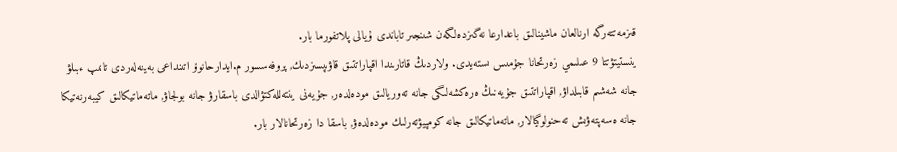قىزمەتتەرگە ارنالعان ماشينالىق باعدارعا نەگىزدەلگەن شىنجىر تاباندى ۇيالى پلاتفورما بار.
ينستيتۋتتا 9 عىلىمي زەرتحانا جۇمىس ىستەيدى. ولاردىڭ قاتارىندا اقپاراتتىق قاۋىپسىزدىك, پروفەسسور م.ايدارحانوۆ اتىنداعى بەينەلەردى تانىپ ءبىلۋ جانە شەشىم قابىلداۋ, اقپاراتتىق جۇيەنىڭ ەرەكشەلىگى جانە تەوريالىق مودەلدەر, جۇيەنى ينتەللەكتۋالدى باسقارۋ جانە بولجاۋ, ماتەماتيكالىق كيبەرنەتيكا جانە ەسەپتەۋىش تەحنولوگيالار, ماتەماتيكالىق جانە كومپيۋتەرلىك مودەلدەۋ, باسقا دا زەرتحانالار بار.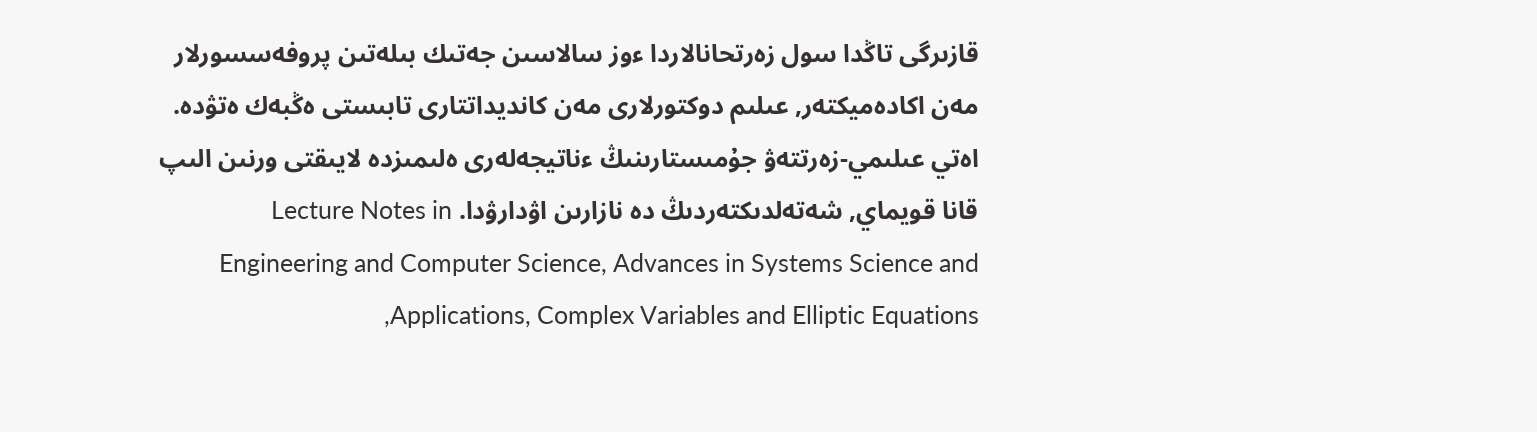قازىرگى تاڭدا سول زەرتحانالاردا ءوز سالاسىن جەتىك بىلەتىن پروفەسسورلار مەن اكادەميكتەر, عىلىم دوكتورلارى مەن كانديداتتارى تابىستى ەڭبەك ەتۋدە.
اەتي عىلىمي-زەرتتەۋ جۇمىستارىنىڭ ءناتيجەلەرى ەلىمىزدە لايىقتى ورنىن الىپ قانا قويماي, شەتەلدىكتەردىڭ دە نازارىن اۋدارۋدا. Lecture Notes in Engineering and Computer Science, Advances in Systems Science and Applications, Complex Variables and Elliptic Equations,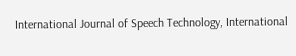International Journal of Speech Technology, International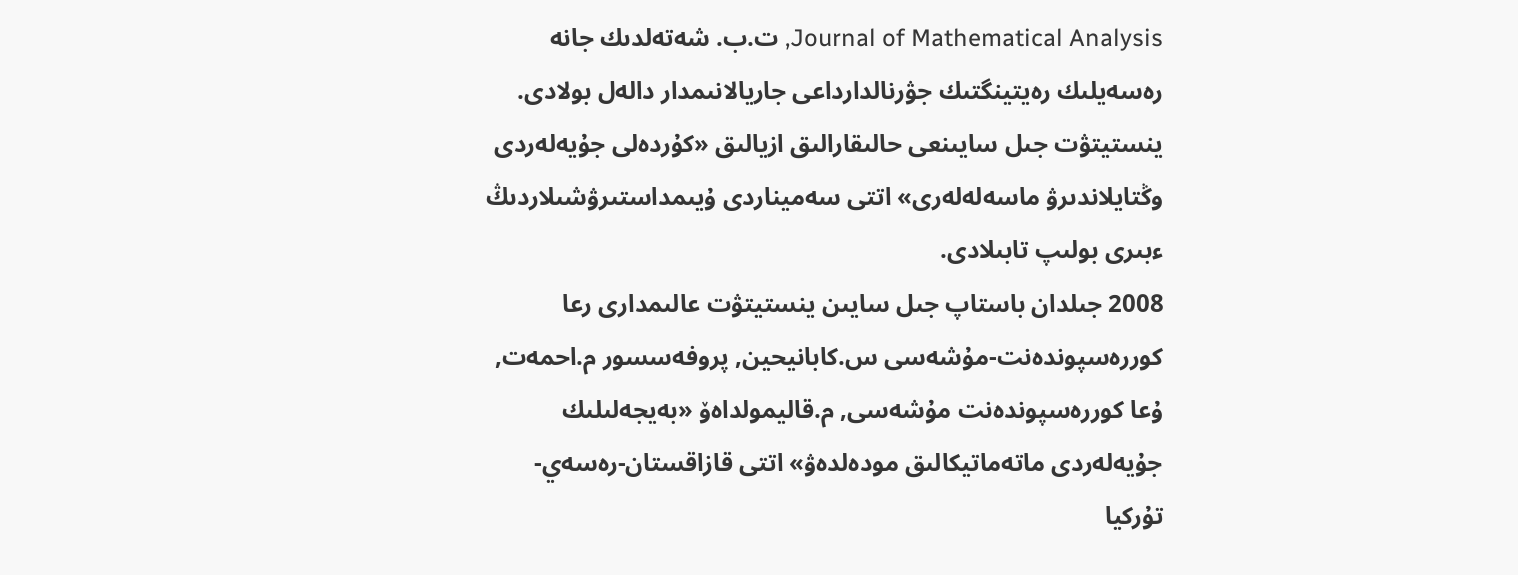Journal of Mathematical Analysis, ت.ب. شەتەلدىك جانە رەسەيلىك رەيتينگتىك جۋرنالدارداعى جاريالانىمدار دالەل بولادى.
ينستيتۋت جىل سايىنعى حالىقارالىق ازيالىق «كۇردەلى جۇيەلەردى وڭتايلاندىرۋ ماسەلەلەرى» اتتى سەميناردى ۇيىمداستىرۋشىلاردىڭ ءبىرى بولىپ تابىلادى.
2008 جىلدان باستاپ جىل سايىن ينستيتۋت عالىمدارى رعا كوررەسپوندەنت-مۇشەسى س.كابانيحين, پروفەسسور م.احمەت, ۇعا كوررەسپوندەنت مۇشەسى, م.قاليمولداەۆ «بەيجەلىلىك جۇيەلەردى ماتەماتيكالىق مودەلدەۋ» اتتى قازاقستان-رەسەي-تۇركيا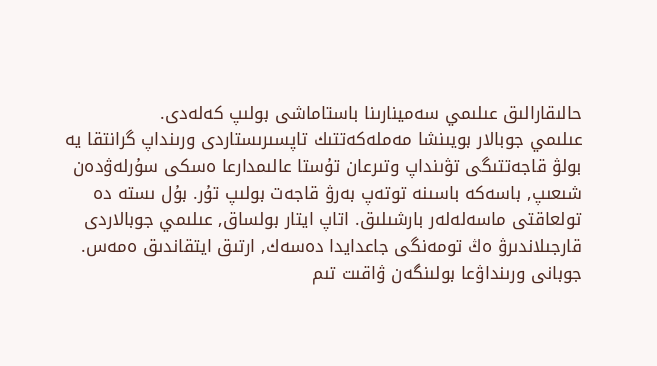حالىقارالىق عىلىمي سەمينارىنا باستاماشى بولىپ كەلەدى.
عىلىمي جوبالار بويىنشا مەملەكەتتىك تاپسىرىستاردى ورىنداپ گرانتقا يە بولۋ قاجەتتىگى تۋىنداپ وتىرعان تۇستا عالىمدارعا ەسكى سۇرلەۋدەن شىعىپ, باسەكە باسىنە توتەپ بەرۋ قاجەت بولىپ تۇر. بۇل ىستە دە تولعاقتى ماسەلەلەر بارشىلىق. اتاپ ايتار بولساق, عىلىمي جوبالاردى قارجىلاندىرۋ ەڭ تومەنگى جاعدايدا دەسەك, ارتىق ايتقاندىق ەمەس. جوبانى ورىنداۋعا بولىنگەن ۋاقىت تىم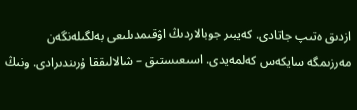ازدىق ەتىپ جاتادى. كەيبىر جوبالاردىڭ اۋقىمدىلىعى بەلگىلەنگەن مەرزىمگە سايكەس كەلمەيدى. اسىعىستىق – شالالىققا ۇرىندىرادى. ونىڭ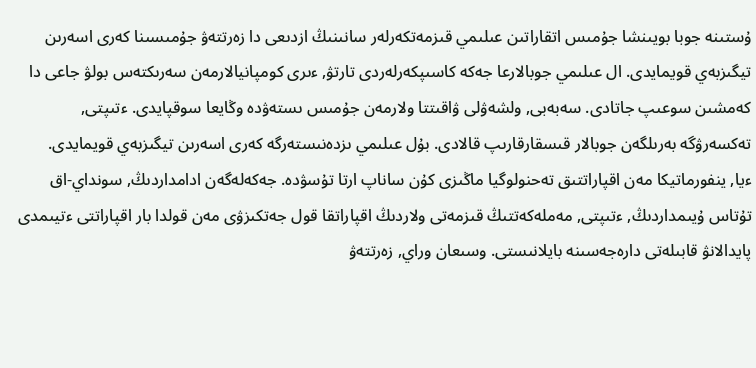ۇستىنە جوبا بويىنشا جۇمىس اتقاراتىن عىلىمي قىزمەتكەرلەر سانىنىڭ ازدىعى دا زەرتتەۋ جۇمىسىنا كەرى اسەرىن تيگىزبەي قويمايدى. ال عىلىمي جوبالارعا جەكە كاسىپكەرلەردى تارتۋ, ءىرى كومپانيالارمەن سەرىكتەس بولۋ جاعى دا كەمشىن سوعىپ جاتادى. سەبەبى, ولشەۋلى ۋاقىتتا ولارمەن جۇمىس ىستەۋدە وڭايعا سوقپايدى. ءتىپتى, تەكسەرۋگە بەرىلگەن جوبالار قىسقارقارىپ قالادى. بۇل عىلىمي ىزدەنىستەرگە كەرى اسەرىن تيگىزبەي قويمايدى.
ءيا, ينفورماتيكا مەن اقپاراتتىق تەحنولوگيا ماڭىزى كۇن ساناپ ارتا تۇسۋدە. جەكەلەگەن ادامداردىڭ, سونداي-اق تۇتاس ۇيىمداردىڭ, ءتىپتى, مەملەكەتتىڭ قىزمەتى ولاردىڭ اقپاراتقا قول جەتكىزۋى مەن قولدا بار اقپاراتتى ءتيىمدى پايدالانۋ قابىلەتى دارەجەسىنە بايلانىستى. وسىعان وراي, زەرتتەۋ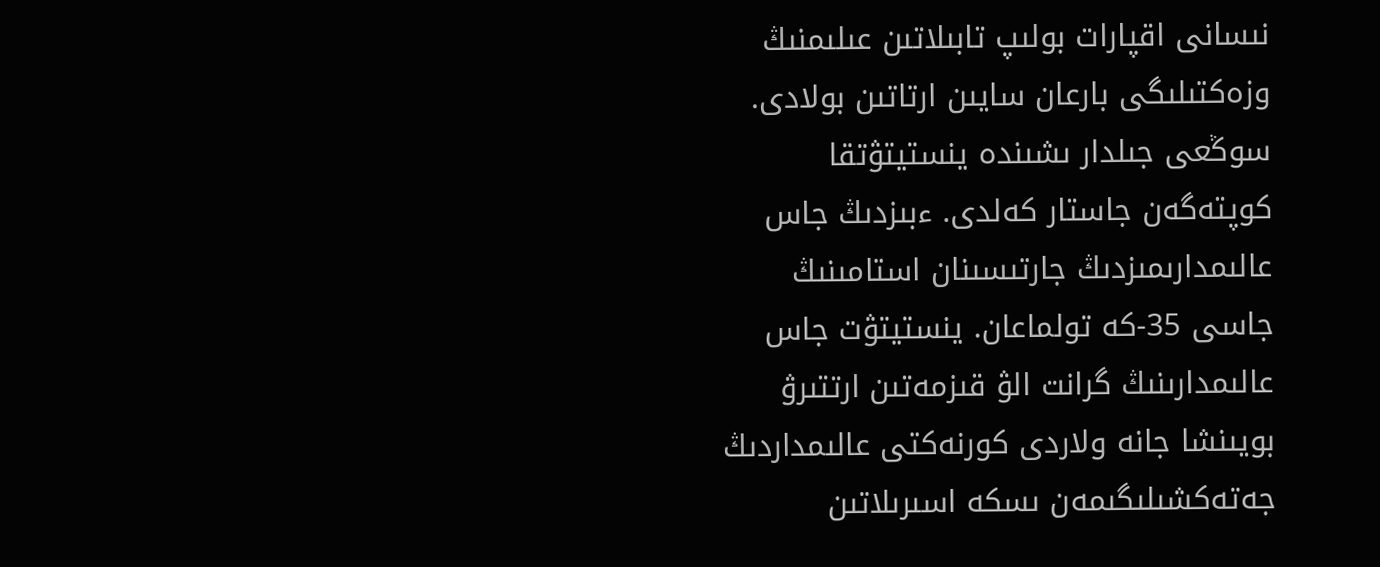نىسانى اقپارات بولىپ تابىلاتىن عىلىمنىڭ وزەكتىلىگى بارعان سايىن ارتاتىن بولادى. سوڭعى جىلدار ىشىندە ينستيتۋتقا كوپتەگەن جاستار كەلدى. ءبىزدىڭ جاس عالىمدارىمىزدىڭ جارتىسىنان استامىنىڭ جاسى 35-كە تولماعان. ينستيتۋت جاس عالىمدارىنىڭ گرانت الۋ قىزمەتىن ارتتىرۋ بويىنشا جانە ولاردى كورنەكتى عالىمداردىڭ جەتەكشىلىگىمەن ىسكە اسىرىلاتىن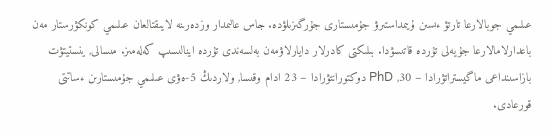عىلىمي جوبالارعا تارتۋ ءىسىن ۇيىمداستىرۋ جۇمىستارى جۇرگىزىلۋدە. جاس عالىمدار وزدەرىنە لايىقتالعان عىلىمي كونكۋرستار مەن باعدارلامالارعا جۇيەلى تۇردە قاتىسۋدا. بىلىكتى كادرلار دايارلاۋمەن بەلسەندى تۇردە اينالىسىپ كەلەمىز. مىسالى, ينستيتۋت بازاسىنداعى ماگيستراتۋرادا – 30, PhD دوكتورانتۋرادا – 23 ادام وقىسا, ولاردىڭ 5-ەۋى عىلىمي جۇمىستارىن ءساتتى قورعادى.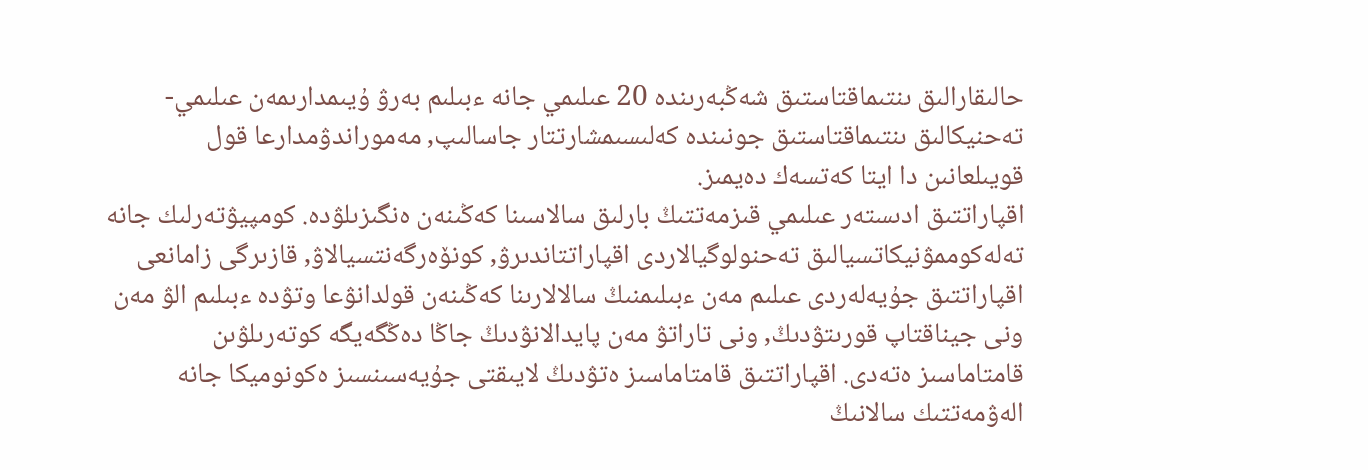حالىقارالىق ىنتىماقتاستىق شەڭبەرىندە 20 عىلىمي جانە ءبىلىم بەرۋ ۇيىمدارىمەن عىلىمي-تەحنيكالىق ىنتىماقتاستىق جونىندە كەلىسىمشارتتار جاسالىپ, مەموراندۋمدارعا قول قويىلعانىن دا ايتا كەتسەك دەيمىز.
اقپاراتتىق ادىستەر عىلىمي قىزمەتتىڭ بارلىق سالاسىنا كەڭىنەن ەنگىزىلۋدە. كومپيۋتەرلىك جانە تەلەكوممۋنيكاتسيالىق تەحنولوگيالاردى اقپاراتتاندىرۋ, كونۆەرگەنتسيالاۋ, قازىرگى زامانعى اقپاراتتىق جۇيەلەردى عىلىم مەن ءبىلىمنىڭ سالالارىنا كەڭىنەن قولدانۋعا وتۋدە ءبىلىم الۋ مەن ونى جيناقتاپ قورىتۋدىڭ, ونى تاراتۋ مەن پايدالانۋدىڭ جاڭا دەڭگەيگە كوتەرىلۋىن قامتاماسىز ەتەدى. اقپاراتتىق قامتاماسىز ەتۋدىڭ لايىقتى جۇيەسىنسىز ەكونوميكا جانە الەۋمەتتىك سالانىڭ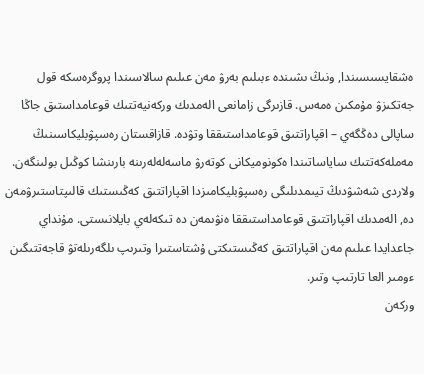ەشقايسىسىندا, ونىڭ ىشىندە ءبىلىم بەرۋ مەن عىلىم سالاسىندا پروگرەسكە قول جەتكىزۋ مۇمكىن ەمەس. قازىرگى زامانعى الەمدىك وركەنيەتتىك قوعامداستىق جاڭا ساپالى دەڭگەي – اقپاراتتىق قوعامداستىققا وتۋدە. قازاقستان رەسپۋبليكاسىنىڭ مەملەكەتتىك ساياساتىندا ەكونوميكانى كوتەرۋ ماسەلەلەرىنە بارىنشا كوڭىل بولىنگەن. ولاردى شەشۋدىڭ تيىمدىلىگى رەسپۋبليكامىزدا اقپاراتتىق كەڭىستىك قالىپتاستىرۋمەن دە, الەمدىك اقپاراتتىق قوعامداستىققا ەنۋىمەن دە تىكەلەي بايلانىستى. مۇنداي جاعدايدا عىلىم مەن اقپاراتتىق كەڭىستىكتى ۇشتاستىرا وتىرىپ ىلگەرىلەتۋ قاجەتتىگىن ءومىر العا تارتىپ وتىر.
وركەن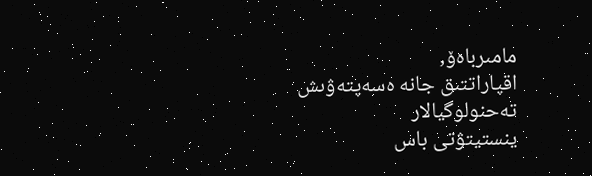مامىرباەۆ,
اقپاراتتىق جانە ەسەپتەۋىش تەحنولوگيالار
ينستيتۋتى باس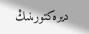ديرەكتورىنىڭ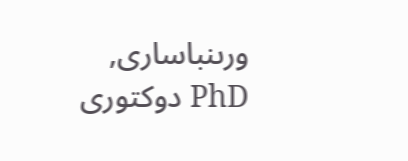ورىنباسارى,
PhD دوكتورى